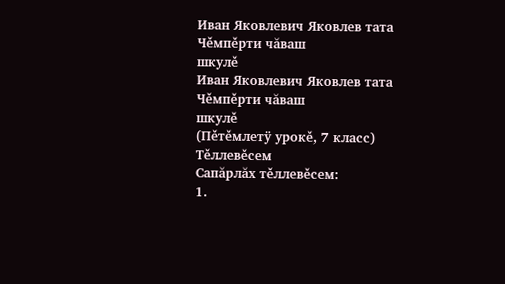Иван Яковлевич Яковлев тата Чěмпěрти чăваш
шкулě
Иван Яковлевич Яковлев тата Чěмпěрти чăваш
шкулě
(Пěтěмлетÿ урокě, 7 класс)
Тěллевěсем
Сапăрлăх тěллевěсем:
1.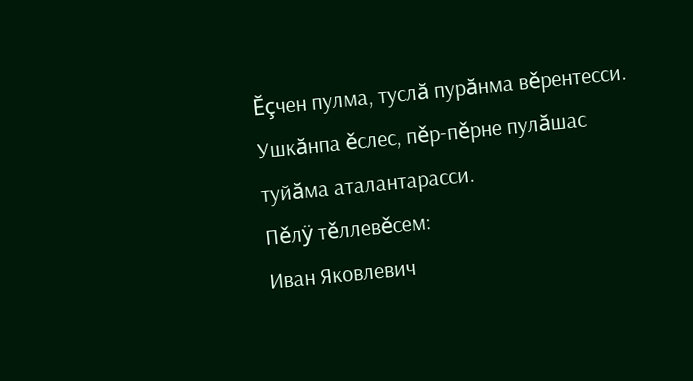Ĕçчен пулма, туслă пурăнма вěрентесси. Ушкăнпа ěслес, пěр-пěрне пулăшас
туйăма аталантарасси.
Пěлÿ тěллевěсем:
Иван Яковлевич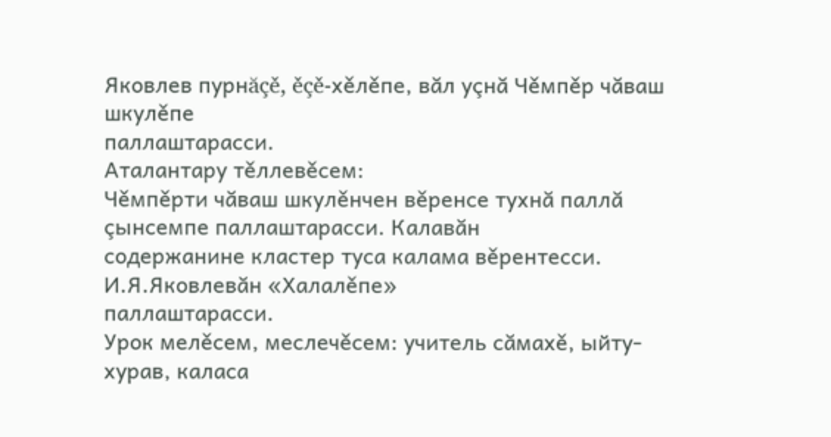Яковлев пурнăçě, ěçě-хěлěпе, вăл уçнă Чěмпěр чăваш шкулěпе
паллаштарасси.
Аталантару тěллевěсем:
Чěмпěрти чăваш шкулěнчен вěренсе тухнă паллă çынсемпе паллаштарасси. Калавăн
содержанине кластер туса калама вěрентесси. И.Я.Яковлевăн «Халалěпе»
паллаштарасси.
Урок мелěсем, меслечěсем: учитель сăмахě, ыйту-хурав, каласа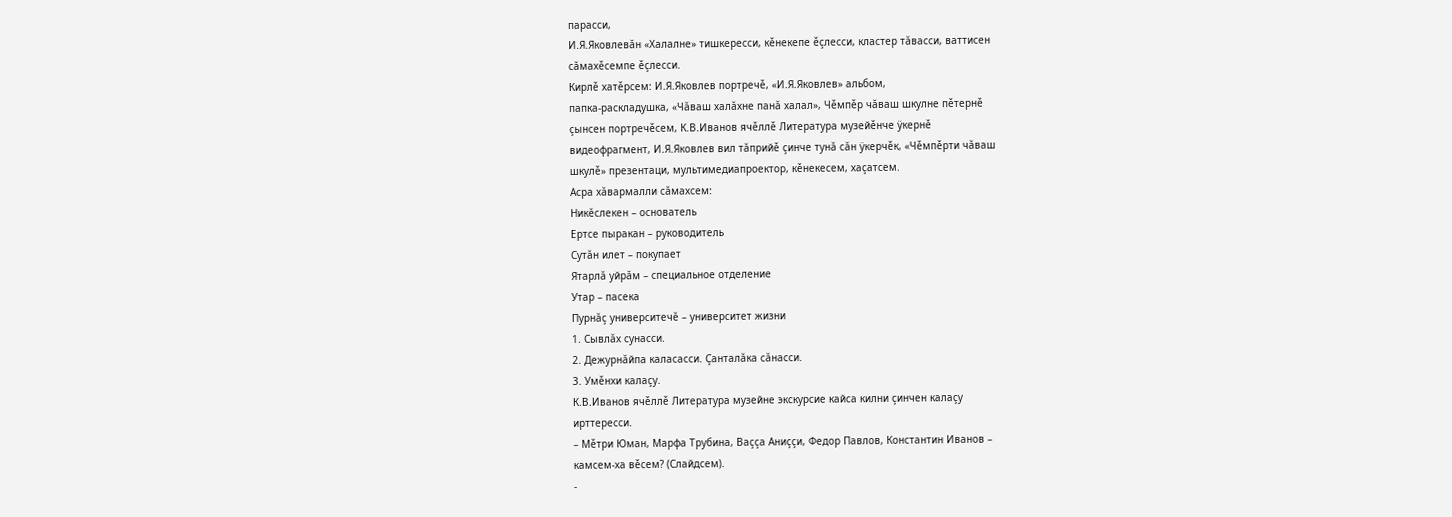парасси,
И.Я.Яковлевăн «Халалне» тишкересси, кěнекепе ěçлесси, кластер тăвасси, ваттисен
сăмахěсемпе ěçлесси.
Кирлě хатěрсем: И.Я.Яковлев портречě, «И.Я.Яковлев» альбом,
папка-раскладушка, «Чăваш халăхне панă халал», Чěмпěр чăваш шкулне пěтернě
çынсен портречěсем, К.В.Иванов ячěллě Литература музейěнче ÿкернě
видеофрагмент, И.Я.Яковлев вил тăприйě çинче тунă сăн ÿкерчěк, «Чěмпěрти чăваш
шкулě» презентаци, мультимедиапроектор, кěнекесем, хаçатсем.
Асра хăвармалли сăмахсем:
Никĕслекен – основатель
Ертсе пыракан – руководитель
Сутăн илет – покупает
Ятарлă уйрăм – специальное отделение
Утар – пасека
Пурнăç университечĕ – университет жизни
1. Сывлăх сунасси.
2. Дежурнăйпа каласасси. Çанталăка сăнасси.
3. Умěнхи калаçу.
К.В.Иванов ячěллě Литература музейне экскурсие кайса килни çинчен калаçу
ирттересси.
– Мěтри Юман, Марфа Трубина, Ваççа Аниççи, Федор Павлов, Константин Иванов –
камсем-ха вěсем? (Слайдсем).
-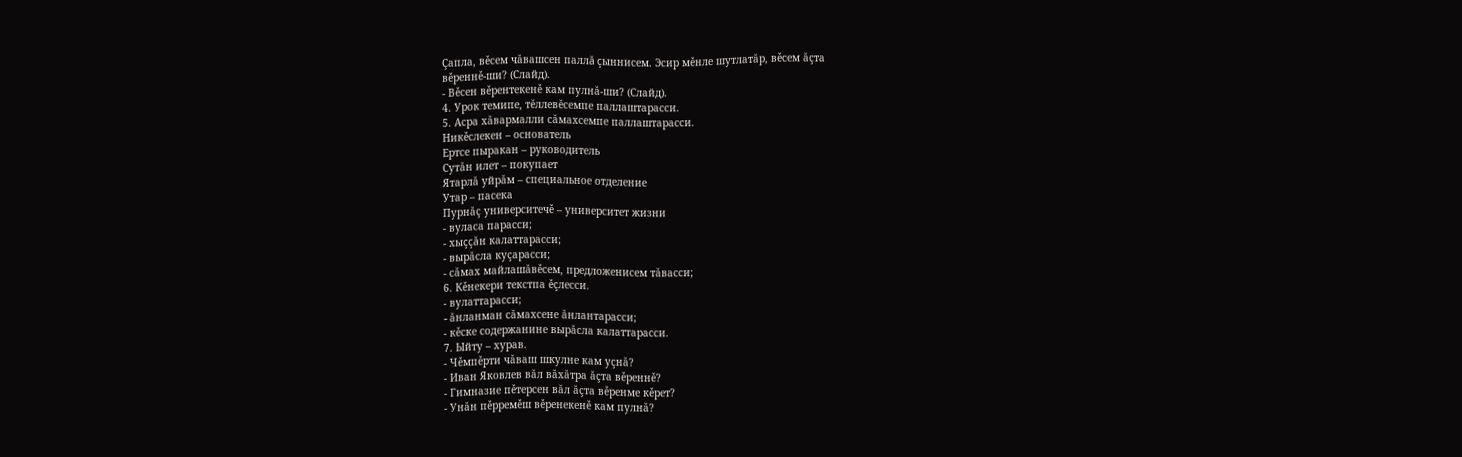Çапла, вěсем чăвашсен паллă çыннисем. Эсир мěнле шутлатăр, вěсем ăçта
вěреннě-ши? (Слайд).
- Вěсен вěрентекенě кам пулнă-ши? (Слайд).
4. Урок темипе, тĕллевĕсемпе паллаштарасси.
5. Асра хăвармалли сăмахсемпе паллаштарасси.
Никěслекен – основатель
Ертсе пыракан – руководитель
Сутăн илет – покупает
Ятарлă уйрăм – специальное отделение
Утар – пасека
Пурнăç университечě – университет жизни
- вуласа парасси;
- хыççăн калаттарасси;
- вырăсла куçарасси;
- сăмах майлашăвěсем, предложенисем тăвасси;
6. Кěнекери текстпа ěçлесси.
- вулаттарасси;
- ăнланман сăмахсене ăнлантарасси;
- кěске содержанине вырăсла калаттарасси.
7. Ыйту – хурав.
- Чěмпěрти чăваш шкулне кам уçнă?
- Иван Яковлев вăл вăхăтра ăçта вěреннě?
- Гимназие пěтерсен вăл ăçта вěренме кěрет?
- Унăн пěрремěш вěренекенě кам пулнă?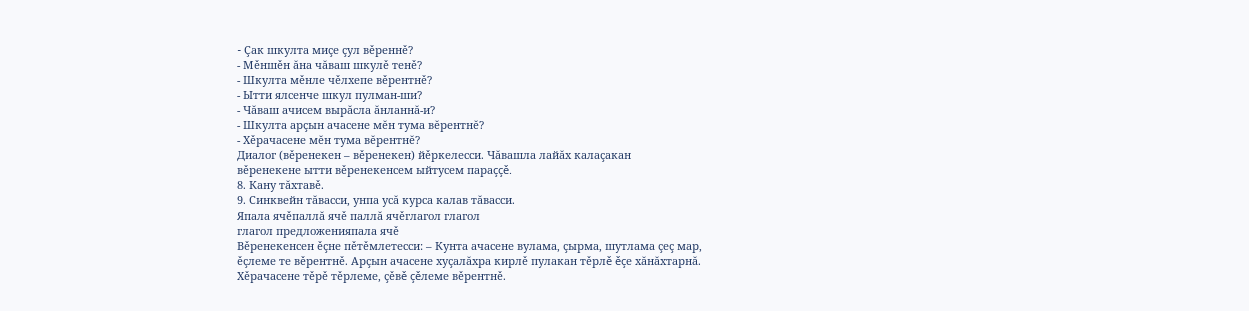- Çак шкулта миçе çул вěреннě?
- Мěншěн ăна чăваш шкулě тенě?
- Шкулта мěнле чěлхепе вěрентнě?
- Ытти ялсенче шкул пулман-ши?
- Чăваш ачисем вырăсла ăнланнă-и?
- Шкулта арçын ачасене мĕн тума вĕрентнĕ?
- Хěрачасене мĕн тума вĕрентнĕ?
Диалог (вěренекен – вěренекен) йěркелесси. Чăвашла лайăх калаçакан
вěренекене ытти вěренекенсем ыйтусем параççě.
8. Кану тăхтавě.
9. Синквейн тăвасси, унпа усă курса калав тăвасси.
Япала ячěпаллă ячě паллă ячěглагол глагол
глагол предложенияпала ячě
Вěренекенсен ěçне пěтěмлетесси: – Кунта ачасене вулама, çырма, шутлама çеç мар,
ěçлеме те вěрентнě. Арçын ачасене хуçалăхра кирлě пулакан тěрлě ěçе хăнăхтарнă.
Хěрачасене тěрě тěрлеме, çěвě çěлеме вěрентнě.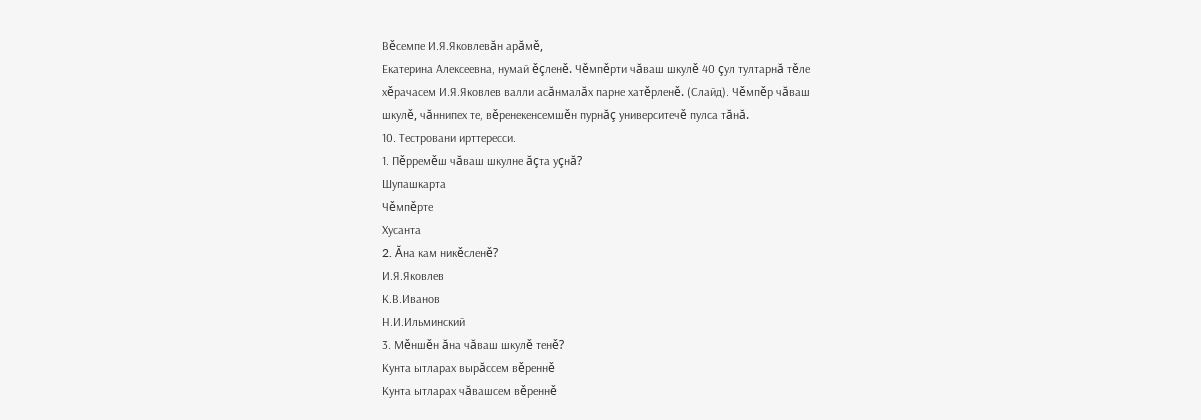Вěсемпе И.Я.Яковлевăн арăмě,
Екатерина Алексеевна, нумай ěçленě. Чěмпěрти чăваш шкулě 40 çул тултарнă тěле
хěрачасем И.Я.Яковлев валли асăнмалăх парне хатěрленě. (Слайд). Чěмпěр чăваш
шкулě, чăннипех те, вěренекенсемшěн пурнăç университечě пулса тăнă.
10. Тестровани ирттересси.
1. Пěрремěш чăваш шкулне ăçта уçнă?
Шупашкарта
Чěмпěрте
Хусанта
2. Ăна кам никěсленě?
И.Я.Яковлев
К.В.Иванов
Н.И.Ильминский
3. Мěншěн ăна чăваш шкулě тенě?
Кунта ытларах вырăссем вěреннě
Кунта ытларах чăвашсем вěреннě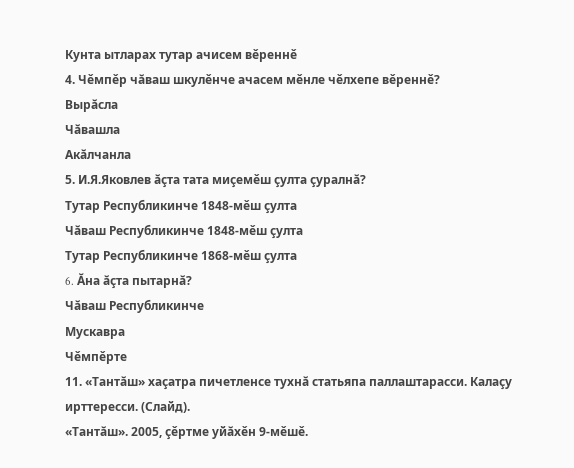Кунта ытларах тутар ачисем вěреннě
4. Чěмпěр чăваш шкулěнче ачасем мěнле чěлхепе вěреннě?
Вырăсла
Чăвашла
Акăлчанла
5. И.Я.Яковлев ăçта тата миçемěш çулта çуралнă?
Тутар Республикинче 1848-мěш çулта
Чăваш Республикинче 1848-мěш çулта
Тутар Республикинче 1868-мěш çулта
6. Ăна ăçта пытарнă?
Чăваш Республикинче
Мускавра
Чěмпěрте
11. «Тантăш» хаçатра пичетленсе тухнă статьяпа паллаштарасси. Калаçу
ирттересси. (Слайд).
«Тантăш». 2005, çěртме уйăхěн 9-мěшě.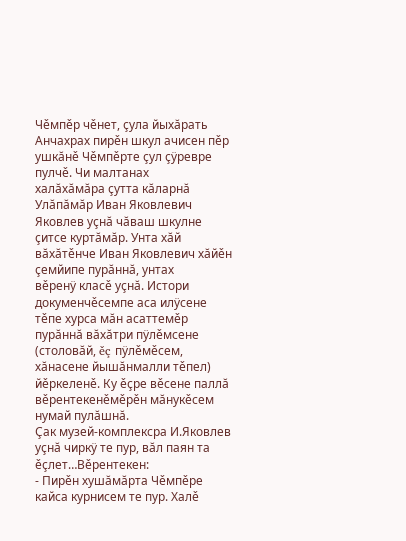Чěмпěр чěнет, çула йыхăрать
Анчахрах пирěн шкул ачисен пěр ушкăнě Чěмпěрте çул çÿревре пулчě. Чи малтанах
халăхăмăра çутта кăларнă Улăпăмăр Иван Яковлевич Яковлев уçнă чăваш шкулне
çитсе куртăмăр. Унта хăй вăхăтěнче Иван Яковлевич хăйěн çемйипе пурăннă, унтах
вěренÿ класě уçнă. Истори докуменчěсемпе аса илÿсене тěпе хурса мăн асаттемěр
пурăннă вăхăтри пÿлěмсене (столовăй, ěç пÿлěмěсем, хăнасене йышăнмалли тěпел)
йěркеленě. Ку ěçре вěсене паллă вěрентекенěмěрěн мăнукěсем нумай пулăшнă.
Çак музей-комплексра И.Яковлев уçнă чиркÿ те пур, вăл паян та ěçлет…Вěрентекен:
- Пирěн хушăмăрта Чěмпěре кайса курнисем те пур. Халě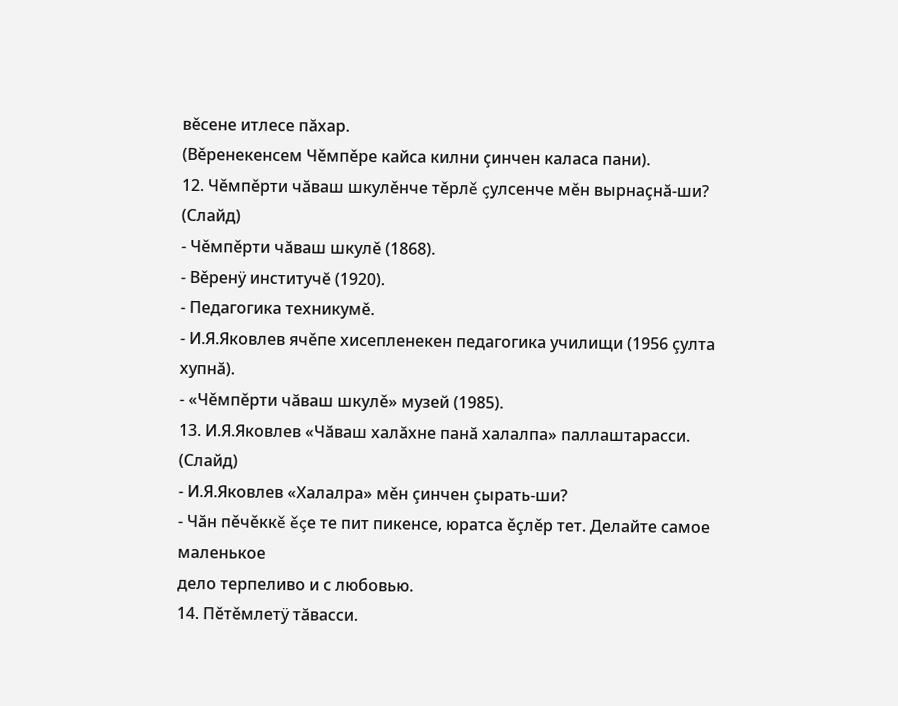вěсене итлесе пăхар.
(Вěренекенсем Чěмпěре кайса килни çинчен каласа пани).
12. Чěмпěрти чăваш шкулěнче тěрлě çулсенче мěн вырнаçнă-ши? (Слайд)
- Чěмпěрти чăваш шкулě (1868).
- Вěренÿ институчĕ (1920).
- Педагогика техникумě.
- И.Я.Яковлев ячěпе хисепленекен педагогика училищи (1956 çулта хупнă).
- «Чěмпěрти чăваш шкулě» музей (1985).
13. И.Я.Яковлев «Чăваш халăхне панă халалпа» паллаштарасси. (Слайд)
- И.Я.Яковлев «Халалра» мěн çинчен çырать-ши?
- Чăн пěчěккě ěçе те пит пикенсе, юратса ěçлěр тет. Делайте самое маленькое
дело терпеливо и с любовью.
14. Пěтěмлетÿ тăвасси.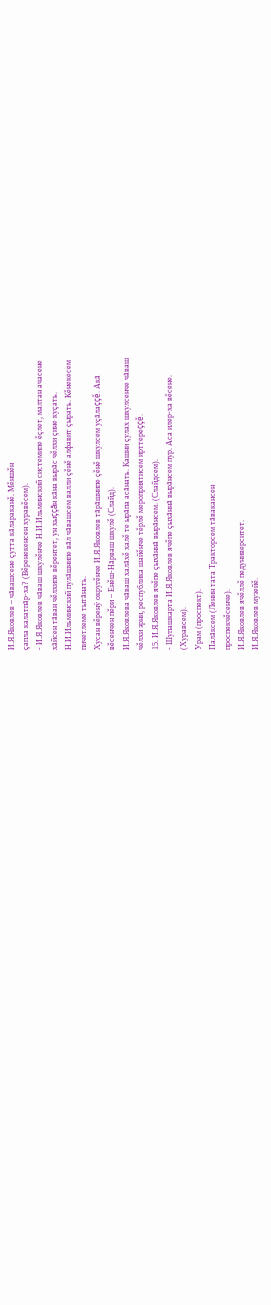И.Я.Яковлев – чăвашсене çутта кăлараканě. Мěншěн
çапла калатпăр-ха? (Вěренекенсен хуравěсем).
- И.Я.Яковлев чăваш шкулěнче Н.И.Ильминский системипе ěçлет, малтан ачасене
хăйсен тăван чěлхипе вěрентет, ун хыççăн кăна вырăс чěлхи çине куçать.
Н.И.Ильминский пулăшнипе вăл чăвашсем валли çěнě алфавит çырать. Кěнекесем
пичетлеме тытăнать.
Хусан вěренÿ округěнче И.Я.Яковлев тăрăшнипе çěнě шкулсем уçăлаççě. Акă
вěсенчен пěри – Енěш-Нăрваш шкулě (Слайд).
И.Я.Яковлева чăваш халăхě халě те ырăпа асăнать. Кашни çулах шкулсенче чăваш
чěлхи эрни, республика шайěнче тěрлě мероприятисем ирттереççě.
15. И.Я.Яковлев ячěпе çыхăннă вырăнсем. (Слайдсем).
- Шупашкарта И.Я.Яковлев ячěпе çыхăннă вырăнсем пур. Аса илер-ха вěсене.
(Хуравсем).
Урам (проспект).
Палăксем (Ленин тата Тракторсем тăвакансен
проспекчěсенче).
И.Я.Яковлев ячěллě педуниверситет.
И.Я.Яковлев музейě.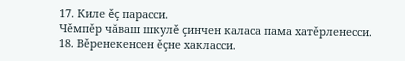17. Киле ěç парасси.
Чěмпěр чăваш шкулě çинчен каласа пама хатěрленесси.
18. Вěренекенсен ěçне хакласси.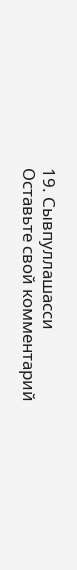19. Сывпуллашасси
Оставьте свой комментарий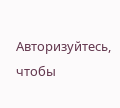Авторизуйтесь, чтобы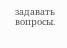задавать вопросы.